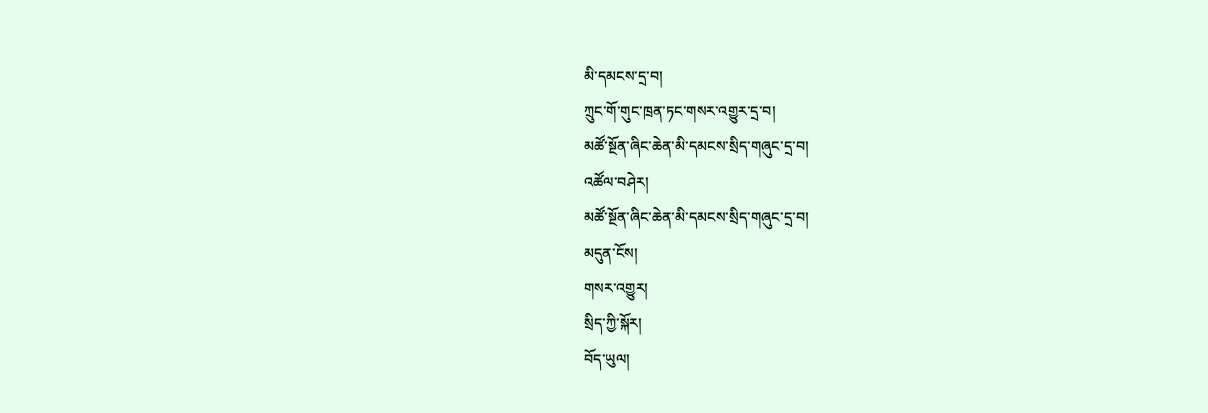མི་དམངས་དྲ་བ།
ཀྲུང་གོ་གུང་ཁྲན་ཏང་གསར་འགྱུར་དྲ་བ།
མཚོ་སྔོན་ཞིང་ཆེན་མི་དམངས་སྲིད་གཞུང་དྲ་བ།
འཚོལ་བཤེར།
མཚོ་སྔོན་ཞིང་ཆེན་མི་དམངས་སྲིད་གཞུང་དྲ་བ།
མདུན་ངོས།
གསར་འགྱུར།
སྲིད་ཀྱི་སྐོར།
བོད་ཡུལ།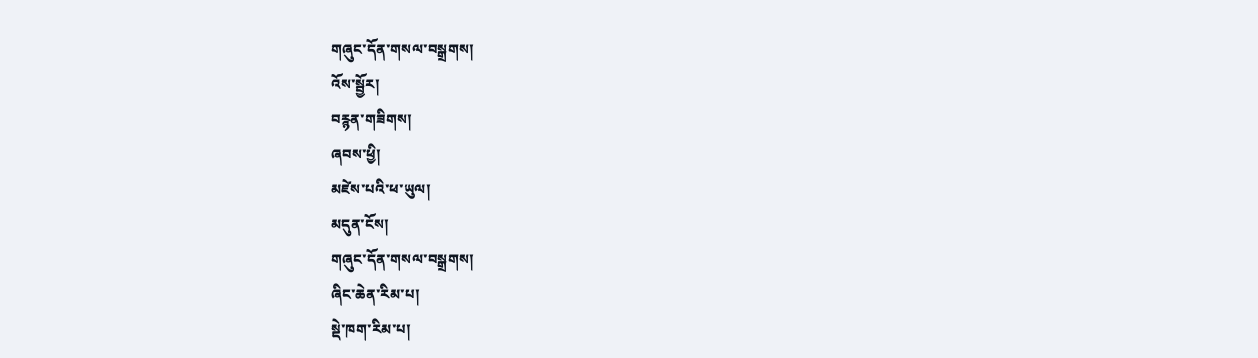གཞུང་དོན་གསལ་བསྒྲགས།
འོས་སྦྱོར།
བརྙན་གཟིགས།
ཞབས་ཕྱི།
མཛེས་པའི་ཕ་ཡུལ།
མདུན་ངོས།
གཞུང་དོན་གསལ་བསྒྲགས།
ཞིང་ཆེན་རིམ་པ།
སྡེ་ཁག་རིམ་པ།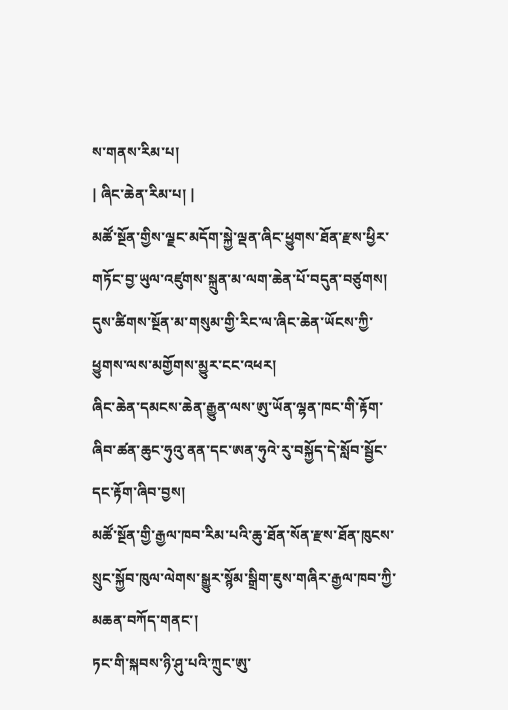ས་གནས་རིམ་པ།
| ཞིང་ཆེན་རིམ་པ། |
མཚོ་སྔོན་གྱིས་ལྗང་མདོག་སྐྱེ་ལྡན་ཞིང་ཕྱུགས་ཐོན་རྫས་ཕྱིར་གཏོང་བྱ་ཡུལ་འཛུགས་སྐྲུན་མ་ལག་ཆེན་པོ་བདུན་བཙུགས།
དུས་ཚིགས་སྔོན་མ་གསུམ་གྱི་རིང་ལ་ཞིང་ཆེན་ཡོངས་ཀྱི་ཕྱུགས་ལས་མགྱོགས་མྱུར་ངང་འཕར།
ཞིང་ཆེན་དམངས་ཆེན་རྒྱུན་ལས་ཨུ་ཡོན་ལྷན་ཁང་གི་རྟོག་ཞིབ་ཚན་ཆུང་ཧུའུ་ནན་དང་ཨན་ཧུའེ་རུ་བསྐྱོད་དེ་སློབ་སྦྱོང་དང་རྟོག་ཞིབ་བྱས།
མཚོ་སྔོན་གྱི་རྒྱལ་ཁབ་རིམ་པའི་ཆུ་ཐོན་སོན་རྫས་ཐོན་ཁུངས་སྲུང་སྐྱོབ་ཁུལ་ལེགས་སྒྱུར་སྙོམ་སྒྲིག་ཇུས་གཞིར་རྒྱལ་ཁབ་ཀྱི་མཆན་བཀོད་གནང་།
ཏང་གི་སྐབས་ཉི་ཤུ་པའི་ཀྲུང་ཨུ་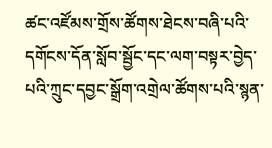ཚང་འཛོམས་གྲོས་ཚོགས་ཐེངས་བཞི་པའི་དགོངས་དོན་སློབ་སྦྱོང་དང་ལག་བསྟར་བྱེད་པའི་ཀྲུང་དབྱང་སྒྲོག་འགྲེལ་ཚོགས་པའི་སྙན་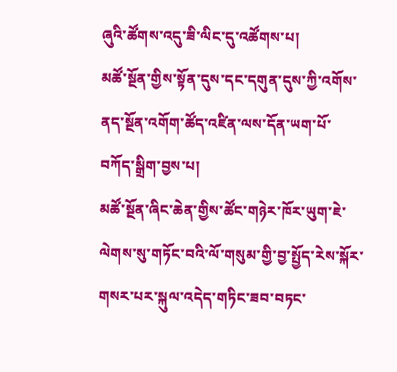ཞུའི་ཚོགས་འདུ་ཟི་ལིང་དུ་འཚོགས་པ།
མཚོ་སྔོན་གྱིས་སྟོན་དུས་དང་དགུན་དུས་ཀྱི་འགོས་ནད་སྔོན་འགོག་ཚོད་འཛིན་ལས་དོན་ཡག་པོ་བཀོད་སྒྲིག་བྱས་པ།
མཚོ་སྔོན་ཞིང་ཆེན་གྱིས་ཚོང་གཉེར་ཁོར་ཡུག་ཇེ་ལེགས་སུ་གཏོང་བའི་ལོ་གསུམ་གྱི་བྱ་སྤྱོད་རེས་སྐོར་གསར་པར་སྐུལ་འདེད་གཏིང་ཟབ་བཏང་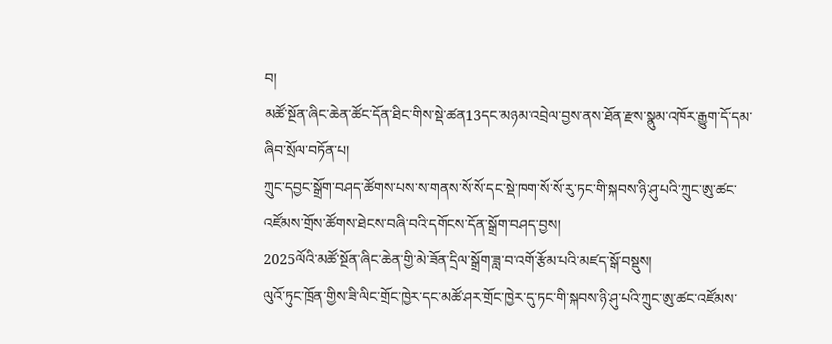བ།
མཚོ་སྔོན་ཞིང་ཆེན་ཚོང་དོན་ཐིང་གིས་སྡེ་ཚན13དང་མཉམ་འབྲེལ་བྱས་ནས་ཐོན་རྫས་སྣུམ་འཁོར་རྒྱུག་དོ་དམ་ཞིབ་སྲོལ་བཏོན་པ།
ཀྲུང་དབྱང་སྒྲོག་བཤད་ཚོགས་པས་ས་གནས་སོ་སོ་དང་སྡེ་ཁག་སོ་སོ་རུ་ཏང་གི་སྐབས་ཉི་ཤུ་པའི་ཀྲུང་ཨུ་ཚང་འཛོམས་གྲོས་ཚོགས་ཐེངས་བཞི་བའི་དགོངས་དོན་སྒྲོག་བཤད་བྱས།
2025ལོའི་མཚོ་སྔོན་ཞིང་ཆེན་གྱི་མེ་ཟོན་དྲིལ་སྒྲོག་ཟླ་བ་འགོ་རྩོམ་པའི་མཛད་སྒོ་བསྡུས།
ལུའོ་ཏུང་ཁྲོན་གྱིས་ཟི་ལིང་གྲོང་ཁྱེར་དང་མཚོ་ཤར་གྲོང་ཁྱེར་དུ་ཏང་གི་སྐབས་ཉི་ཤུ་པའི་ཀྲུང་ཨུ་ཚང་འཛོམས་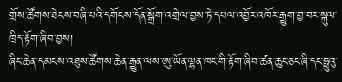གྲོས་ཚོགས་ཐེངས་བཞི་པའི་དགོངས་དོན་སྒྲོག་འགྲེལ་བྱས་ཏེ་དཔལ་འབྱོར་འཁོར་རྒྱུག་བྱ་བར་སྐུལ་ཁྲིད་རྟོག་ཞིབ་བྱས།
ཞིང་ཆེན་དམངས་འཐུས་ཚོགས་ཆེན་རྒྱུན་ལས་ཨུ་ཡོན་ལྷན་ཁང་གི་རྟོག་ཞིབ་ཚན་ཆུང་ཅང་ཞི་དང་ཧྥུའུ་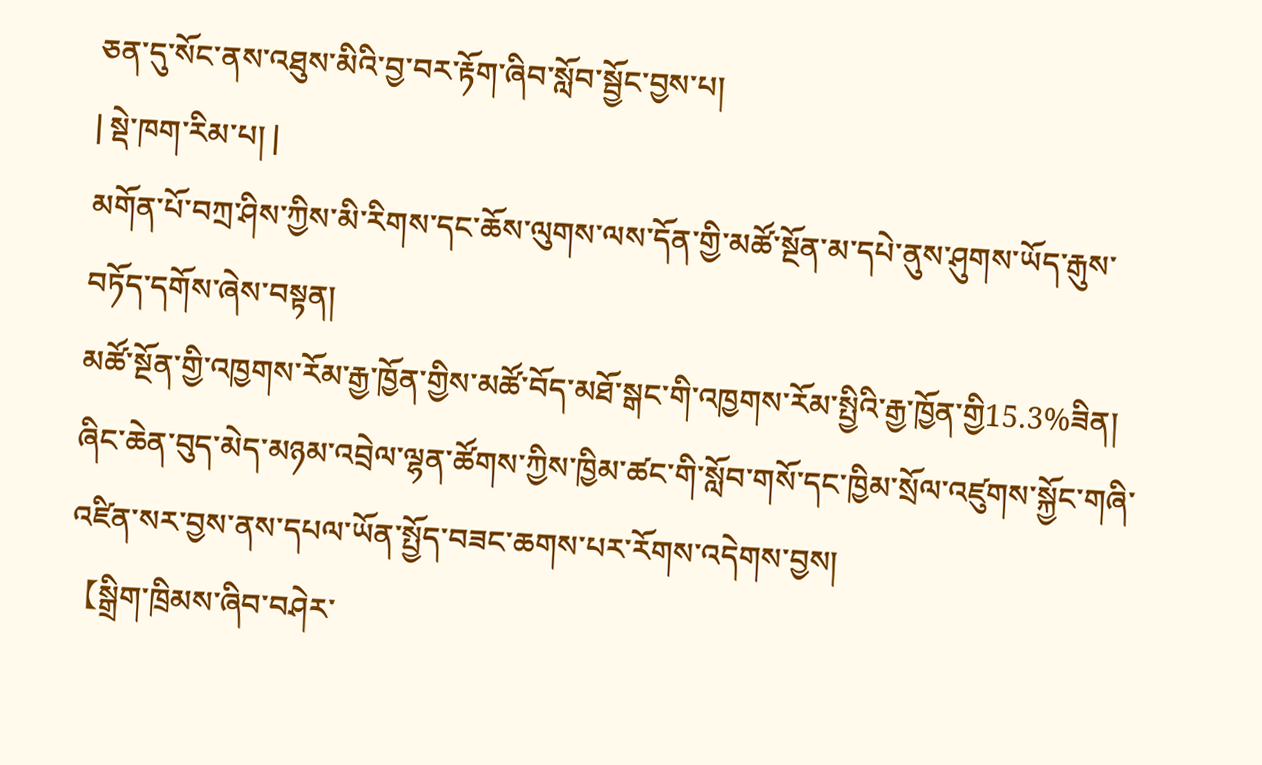ཅན་དུ་སོང་ནས་འཐུས་མིའི་བྱ་བར་རྟོག་ཞིབ་སློབ་སྦྱོང་བྱས་པ།
| སྡེ་ཁག་རིམ་པ། |
མགོན་པོ་བཀྲ་ཤིས་ཀྱིས་མི་རིགས་དང་ཆོས་ལུགས་ལས་དོན་གྱི་མཚོ་སྔོན་མ་དཔེ་ནུས་ཤུགས་ཡོད་རྒུས་བཏོད་དགོས་ཞེས་བསྟན།
མཚོ་སྔོན་གྱི་འཁྱགས་རོམ་རྒྱ་ཁྱོན་གྱིས་མཚོ་བོད་མཐོ་སྒང་གི་འཁྱགས་རོམ་སྤྱིའི་རྒྱ་ཁྱོན་གྱི15.3%ཟིན།
ཞིང་ཆེན་བུད་མེད་མཉམ་འབྲེལ་ལྷན་ཚོགས་ཀྱིས་ཁྱིམ་ཚང་གི་སློབ་གསོ་དང་ཁྱིམ་སྲོལ་འཛུགས་སྐྱོང་གཞི་འཛིན་སར་བྱས་ནས་དཔལ་ཡོན་སྤྱོད་བཟང་ཆགས་པར་རོགས་འདེགས་བྱས།
【སྒྲིག་ཁྲིམས་ཞིབ་བཤེར་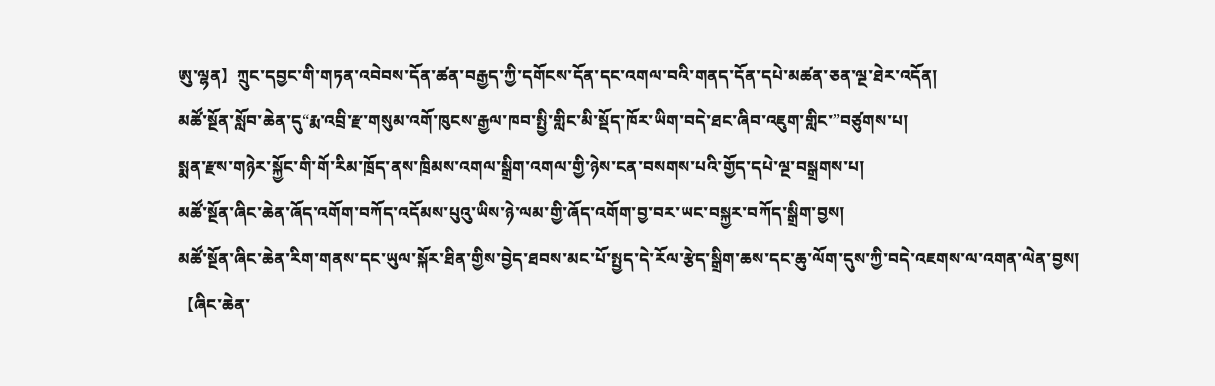ཨུ་ལྷན】ཀྲུང་དབྱང་གི་གཏན་འབེབས་དོན་ཚན་བརྒྱད་ཀྱི་དགོངས་དོན་དང་འགལ་བའི་གནད་དོན་དཔེ་མཚན་ཅན་ལྔ་ཐེར་འདོན།
མཚོ་སྔོན་སློབ་ཆེན་དུ“རྨ་འབྲི་རྫ་གསུམ་འགོ་ཁུངས་རྒྱལ་ཁབ་སྤྱི་གླིང་མི་སྡོད་ཁོར་ཡིག་བདེ་ཐང་ཞིབ་འཇུག་གླིང་”བཙུགས་པ།
སྨན་རྫས་གཉེར་སྐྱོང་གི་གོ་རིམ་ཁྲོད་ནས་ཁྲིམས་འགལ་སྒྲིག་འགལ་གྱི་ཉེས་ངན་བསགས་པའི་གྱོད་དཔེ་ལྔ་བསྒྲགས་པ།
མཚོ་སྔོན་ཞིང་ཆེན་ཞོད་འགོག་བཀོད་འདོམས་པུའུ་ཡིས་ཉེ་ལམ་གྱི་ཞོད་འགོག་བྱ་བར་ཡང་བསྐྱར་བཀོད་སྒྲིག་བྱས།
མཚོ་སྔོན་ཞིང་ཆེན་རིག་གནས་དང་ཡུལ་སྐོར་ཐིན་གྱིས་བྱེད་ཐབས་མང་པོ་སྤྱད་དེ་རོལ་རྩེད་སྒྲིག་ཆས་དང་ཆུ་ལོག་དུས་ཀྱི་བདེ་འཇགས་ལ་འགན་ལེན་བྱས།
【ཞིང་ཆེན་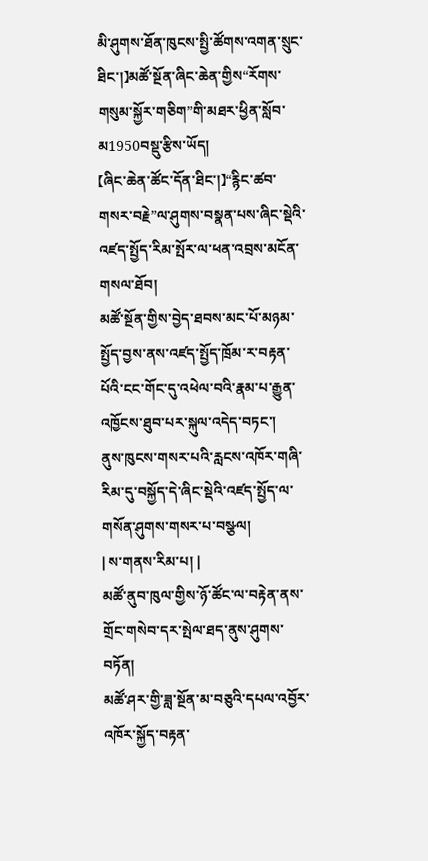མི་ཤུགས་ཐོན་ཁུངས་སྤྱི་ཚོགས་འགན་སྲུང་ཐིང་།】མཚོ་སྔོན་ཞིང་ཆེན་གྱིས“རོགས་གསུམ་སྐྱོར་གཅིག”གི་མཐར་ཕྱིན་སློབ་མ1950བསྡུ་རྩིས་ཡོད།
【ཞིང་ཆེན་ཚོང་དོན་ཐིང་།】“རྙིང་ཚབ་གསར་བརྗེ”ལ་ཤུགས་བསྣན་པས་ཞིང་སྡེའི་འཛད་སྤྱོད་རིམ་སྤོར་ལ་ཕན་འབྲས་མངོན་གསལ་ཐོབ།
མཚོ་སྔོན་གྱིས་བྱེད་ཐབས་མང་པོ་མཉམ་སྤྱོད་བྱས་ནས་འཛད་སྤྱོད་ཁྲོམ་ར་བརྟན་པོའི་ངང་གོང་དུ་འཕེལ་བའི་རྣམ་པ་རྒྱུན་འཁྱོངས་ཐུབ་པར་སྐུལ་འདེད་བཏང་།
ནུས་ཁུངས་གསར་པའི་རླངས་འཁོར་གཞི་རིམ་དུ་བསྐྱོད་དེ་ཞིང་སྡེའི་འཛད་སྤྱོད་ལ་གསོན་ཤུགས་གསར་པ་བསྩལ།
| ས་གནས་རིམ་པ། |
མཚོ་ནུབ་ཁུལ་གྱིས་ཉོ་ཚོང་ལ་བརྟེན་ནས་གྲོང་གསེབ་དར་སྤེལ་ཐད་ནུས་ཤུགས་བཏོན།
མཚོ་ཤར་གྱི་ཟླ་སྔོན་མ་བཅུའི་དཔལ་འབྱོར་འཁོར་སྐྱོད་བརྟན་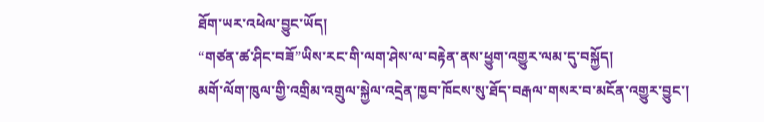ཐོག་ཡར་འཕེལ་བྱུང་ཡོད།
“གཙན་ཚ་ཤིང་བཟོ”ཡིས་རང་གི་ལག་ཤེས་ལ་བརྟེན་ནས་ཕྱུག་འགྱུར་ལམ་དུ་བསྐྱོད།
མགོ་ལོག་ཁུལ་གྱི་འགྲིམ་འགྲུལ་སྐྱེལ་འདྲེན་ཁྱབ་ཁོངས་སུ་ཐོད་བརྒལ་གསར་བ་མངོན་འགྱུར་བྱུང་།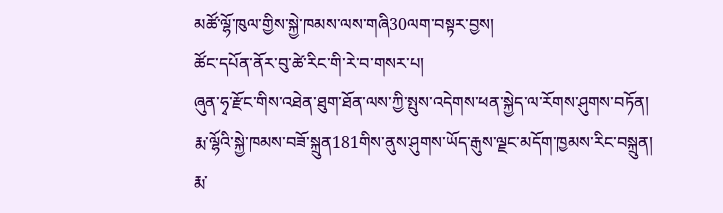མཚོ་ལྷོ་ཁུལ་གྱིས་སྐྱེ་ཁམས་ལས་གཞི30ལག་བསྟར་བྱས།
ཚོང་དཔོན་ནོར་བུ་ཚེ་རིང་གི་རེ་བ་གསར་པ།
ཞུན་ཧྭ་རྫོང་གིས་འཐེན་ཐུག་ཐོན་ལས་ཀྱི་སྤུས་འདེགས་ཕན་སྐྱེད་ལ་རོགས་ཤུགས་བཏོན།
རྨ་ལྷོའི་སྐྱེ་ཁམས་བཟོ་སྐྲུན181གིས་ནུས་ཤུགས་ཡོད་རྒུས་ལྗང་མདོག་ཁྱམས་རིང་བསྐྲུན།
རྨ་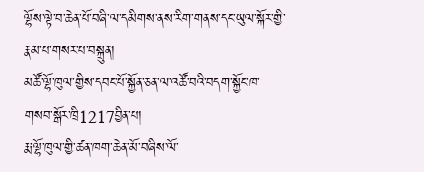ལྷོས་ལྟེ་བ་ཆེན་པོ་བཞི་ལ་དམིགས་ནས་རིག་གནས་དང་ཡུལ་སྐོར་གྱི་རྣམ་པ་གསར་པ་བསྐྲུན།
མཚོ་ལྷོ་ཁུལ་གྱིས་དབང་པོ་སྐྱོན་ཅན་ལ་འཚོ་བའི་བདག་སྐྱོང་ཁ་གསབ་སྒོར་ཁྲི1217བྱིན་པ།
རྨ་ལྷོ་ཁུལ་གྱི་ཚན་ཁག་ཆེན་མོ་བཞིས་ལོ་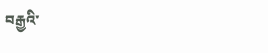བརྒྱའི་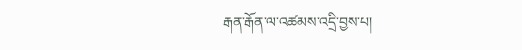རྒན་རྒོན་ལ་འཚམས་འདྲི་བྱས་པ།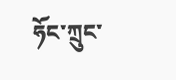ཧོང་ཀྲུང་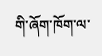གི་ཞོག་ཁོག་ལ་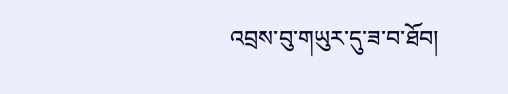འབྲས་བུ་གཡུར་དུ་ཟ་བ་ཐོབ།